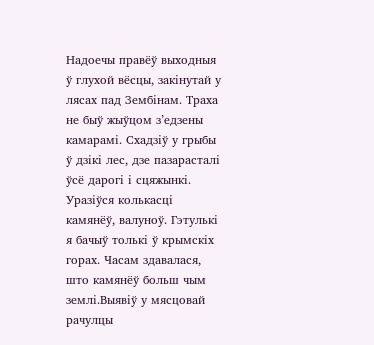Надоечы правёў выходныя ў глухой вёсцы, закінутай у лясах пад Зембінам. Траха не быў жыўцом з’едзены камарамі. Схадзіў у грыбы ў дзікі лес, дзе пазарасталі ўсё дарогі і сцяжынкі. Уразіўся колькасці камянёў, валуноў. Гэтулькі я бачыў толькі ў крымскіх горах. Часам здавалася, што камянёў больш чым землі.Выявіў у мясцовай рачулцы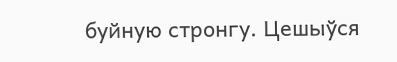буйную стронгу. Цешыўся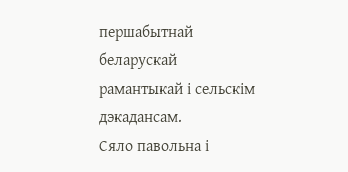першабытнай беларускай рамантыкай і сельскім дэкадансам.
Сяло павольна і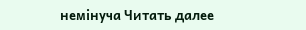немінуча Читать далее